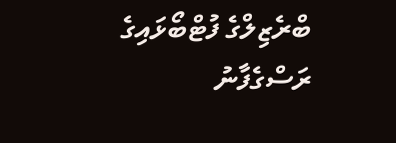ބްރެޒިލްގެ ފުޓްބޯޅައިގެ ރަސްގެފާނު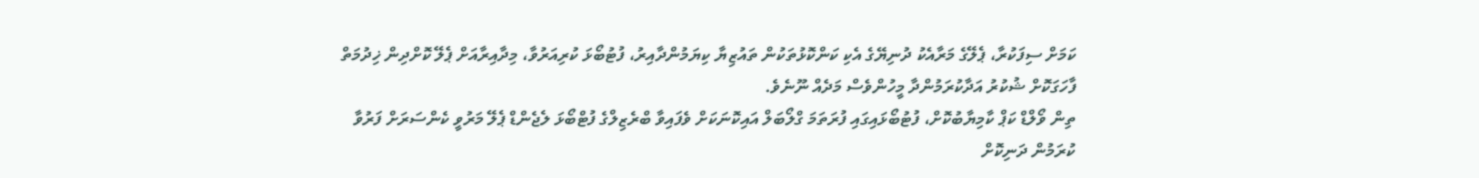ކަމަށް ސިފަކުރާ، ޕެލޭގެ މަރާއެކު ދުނިޔޭގެ އެކި ކަންކޮޅުތަކުން ތައުޒިޔާ ކިޔަމުންދާއިރު، ފުޓުބޯޅަ ކުރިއަރުވާ، މިދާއިރާއަށް ޕެލޭ ކޮށްދިން ޚިދުމަތް ފާހަގަކޮށް ޝުކުރު އަދާކުރަމުންދާ މީހުންވެސް މަދެއް ނޫނެވެ.
ތިން ވޯލްޑް ކަޕް ކާމިޔާބުކޮށް، ފުޓުބޯޅައިގައި ފުރަތަމަ ގްލޯބަލް އައިކޮނަކަށް ވެފައިވާ ބްރެޒިލްގެ ފުޓްބޯޅަ ލެޖެންޑް ޕެލޭ މަރުވީ ކެންސަރަށް ފަރުވާ ކުރަމުން ދަނިކޮށް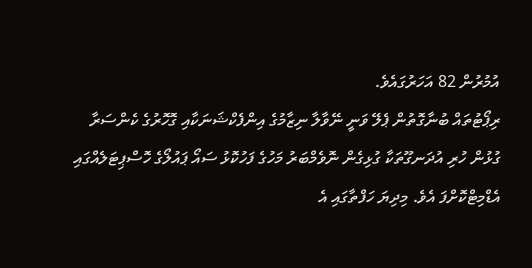އުމުރުން 82 އަހަރުގައެވެ.
ރިޕޯޓުތައް ބުނާގޮތުން ޕެލޭ ވަނީ ނޭވާލާ ނިޒާމުގެ އިންފެކްޝަނަކާއި ގޮހޮރުގެ ކެންސަރާ ގުޅުން ހުރި އުދަނގޫތަކާ ގުޅިގެން ނޮވެމްބަރު މަހުގެ ފަހުކޮޅު ސައޯ ޕައުލޯގެ ހޮސްޕިޓަލެއްގައި އެޑްމިޓްކޮށްފަ އެވެ. މިދިޔަ ހަފްތާގައި އެ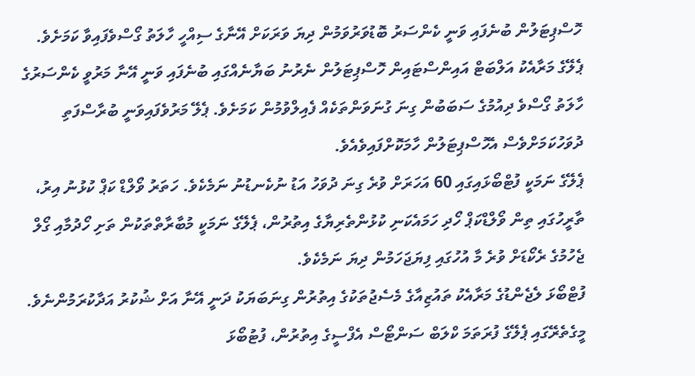ހޮސްޕިޓަލުން ބުނެފައި ވަނީ ކެންސަރު ބޮޑުވަރުވަމުން ދިޔަ ވަރަކަށް އޭނާގެ ސިއްހީ ހާލަތު ގޯސްވެފައިވާ ކަމަށެވެ.
ޕެލޭގެ މަރާއެކު އަލްބަޓް އައިންސްޓައިން ހޮސްޕިޓަލުން ނެރުނު ބަޔާނެއްގައި ބުނެފައި ވަނީ އޭނާ މަރުވީ ކެންސަރުގެ ހާލަތު ގޯސްވެ ދިއުމުގެ ސަބަބުން ގިނަ ގުނަވަންތަކެއް ފެއިލްވުމުން ކަމަށެވެ. ޕެލޭ މަރުވެފައިވަނީ ބުރާސްފަތި ދުވަހުކަމަށްވެސް އެހޮސްޕިޓަލުން ހާމަކޮށްފައިވެއެވެ.
ޕެލޭގެ ނަމަކީ ފުޓްބޯޅައިގައި 60 އަހަރަށް ވުރެ ގިނަ ދުވަހު އަޑު ނުކެނޑުނު ނަމެކެވެ. ހަތަރު ވޯލްޑް ކަޕް ކުޅުނު އިރު، ތާރީހުގައި ތިން ވޯލްޑްކަޕް ހޯދި ހަމައެކަނި ކުޅުންތެރިޔާގެ އިތުރުން، ޕެލޭގެ ނަމަކީ މުބާރާތްތަކުން ތަށި ހޯދުމާއި ގޯލް ޖެހުމުގެ ރެކޯޑަށް ވުރެ މާ އުހުގައި ފިޔަޖަހަމުން ދިޔަ ނަމެކެވެ.
ފުޓްބޯޅަ ލެޖެންޑުގެ މަރާއެކު ތައުޒިއާގެ މެސެޖުތަކުގެ އިތުރުން ގިނަބަޔަކު ދަނީ އޭނާ އަށް ޝުކުރު އަދާކުރަމުންނެވެ. މީގެތެރޭގައި ޕެލޭގެ ފުރަތަމަ ކްލަބް ސަންޓޯސް އެފްސީގެ އިތުރުން، ފުޓުބޯޅަ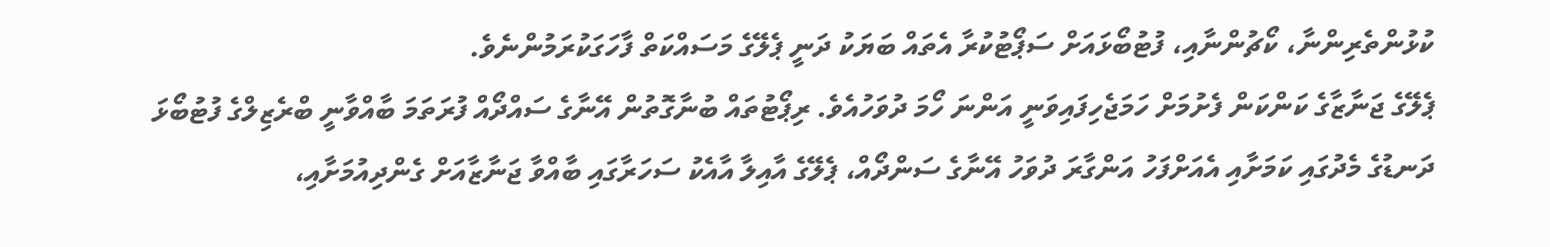ކުޅުންތެރިންނާ، ކޯޗުންނާއި، ފުޓުބޯޅައަށް ސަޕޯޓުކުރާ އެތައް ބަޔަކު ދަނީ ޕެލޭގެ މަސައްކަތް ފާހަގަކުރަމުންނެވެ.
ޕެލޭގެ ޖަނާޒާގެ ކަންކަން ފެށުމަށް ހަމަޖެހިފައިވަނީ އަންނަ ހޯމަ ދުވަހުއެވެ. ރިޕޯޓުތައް ބުނާގޮތުން އޭނާގެ ސައްދޯއް ފުރަތަމަ ބާއްވާނީ ބްރެޒިލްގެ ފުޓުބޯޅަ ދަނޑުގެ މެދުގައި ކަމަށާއި އެއަށްފަހު އަންގާރަ ދުވަހު އޭނާގެ ސަންދޯއް، ޕެލޭގެ އާއިލާ އާއެކު ސަހަރާގައި ބާއްވާ ޖަނާޒާއަށް ގެންދިއުމަށާއި،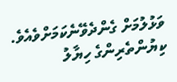ވަޅުލުމަށް ގެންދެވޭނެކަމަށްވެއެވެ.
ކިޔުންތެރިންގެ ހިޔާލު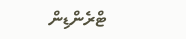ޓްރެންޑިން